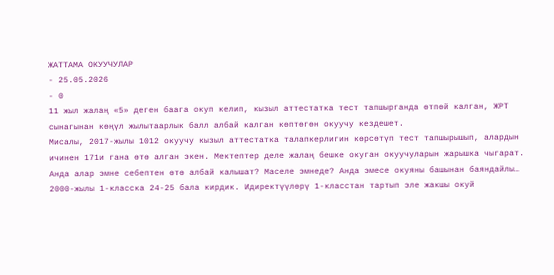ЖАТТАМА ОКУУЧУЛАР
- 25.05.2026
- 0
11 жыл жалаң «5» деген баага окуп келип, кызыл аттестатка тест тапшырганда өтпөй калган, ЖРТ сынагынан көңүл жылытаарлык балл албай калган көптөгөн окуучу кездешет.
Мисалы, 2017-жылы 1012 окуучу кызыл аттестатка талапкерлигин көрсөтүп тест тапшырышып, алардын ичинен 171и гана өтө алган экен. Мектептер деле жалаң бешке окуган окуучуларын жарышка чыгарат.
Анда алар эмне себептен өтө албай калышат? Маселе эмнеде? Анда эмесе окуяны башынан баяндайлы…
2000-жылы 1-класска 24-25 бала кирдик. Идиректүүлөрү 1-класстан тартып эле жакшы окуй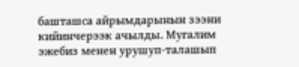башташса айрымдарынын зээни кийинчерээк ачылды. Мугалим эжебиз менен урушуп-талашып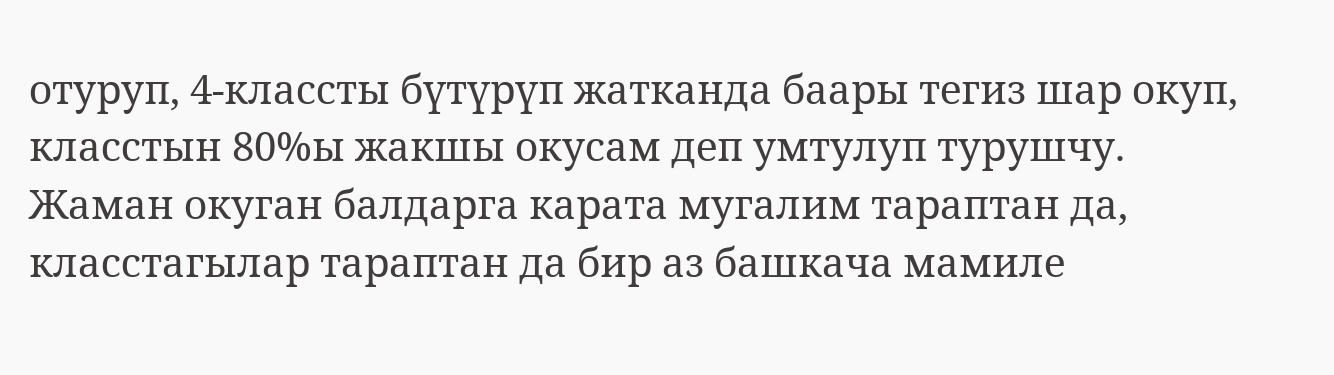отуруп, 4-классты бүтүрүп жатканда баары тегиз шар окуп, класстын 80%ы жакшы окусам деп умтулуп турушчу. Жаман окуган балдарга карата мугалим тараптан да, класстагылар тараптан да бир аз башкача мамиле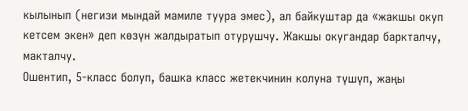кылынып (негизи мындай мамиле туура эмес), ал байкуштар да «жакшы окуп кетсем экен» деп көзүн жалдыратып отурушчу. Жакшы окугандар баркталчу, макталчу.
Ошентип, 5-класс болуп, башка класс жетекчинин колуна түшүп, жаңы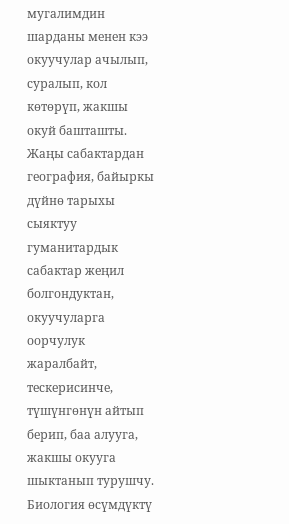мугалимдин шарданы менен кээ окуучулар ачылып, суралып, кол көтөрүп, жакшы окуй башташты. Жаңы сабактардан география, байыркы дүйнө тарыхы сыяктуу гуманитардык сабактар жеңил болгондуктан, окуучуларга оорчулук жаралбайт, тескерисинче, түшүнгөнүн айтып берип, баа алууга, жакшы окууга шыктанып турушчу. Биология өсүмдүктү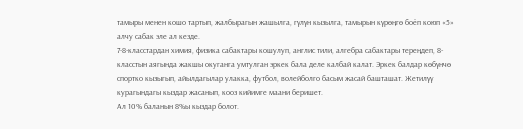тамыры менен кошо тартып, жалбырагын жашылга, гүлүн кызылга, тамырын күрөңгө боёп коюп «5» алчу сабак эле ал кезде.
7-8-класстардан химия, физика сабактары кошулуп, англис тили, алгебра сабактары тереңдеп, 8-класстын аягында жакшы окуганга умтулган эркек бала деле калбай калат. Эркек балдар көбүнчө спортко кызыгып, айылдагылар улакка, футбол, волейболго басым жасай башташат. Жетилүү курагындагы кыздар жасанып, кооз кийимге маани беришет.
Ал 10% баланын 8%ы кыздар болот.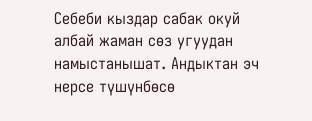Себеби кыздар сабак окуй албай жаман сөз угуудан намыстанышат. Андыктан эч нерсе түшүнбөсө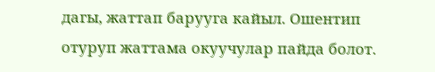дагы, жаттап барууга кайыл. Ошентип отуруп жаттама окуучулар пайда болот.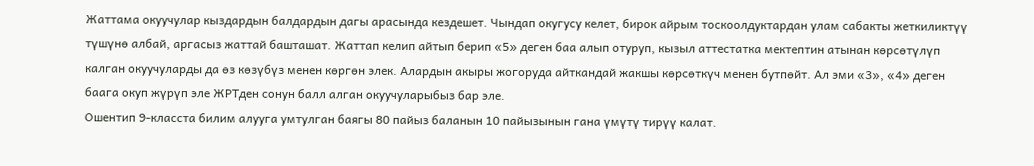Жаттама окуучулар кыздардын балдардын дагы арасында кездешет. Чындап окугусу келет, бирок айрым тоскоолдуктардан улам сабакты жеткиликтүү түшүнө албай, аргасыз жаттай башташат. Жаттап келип айтып берип «5» деген баа алып отуруп, кызыл аттестатка мектептин атынан көрсөтүлүп калган окуучуларды да өз көзүбүз менен көргөн элек. Алардын акыры жогоруда айткандай жакшы көрсөткүч менен бутпөйт. Ал эми «3», «4» деген баага окуп жүрүп эле ЖРТден сонун балл алган окуучуларыбыз бар эле.
Ошентип 9-класста билим алууга умтулган баягы 80 пайыз баланын 10 пайызынын гана үмүтү тирүү калат.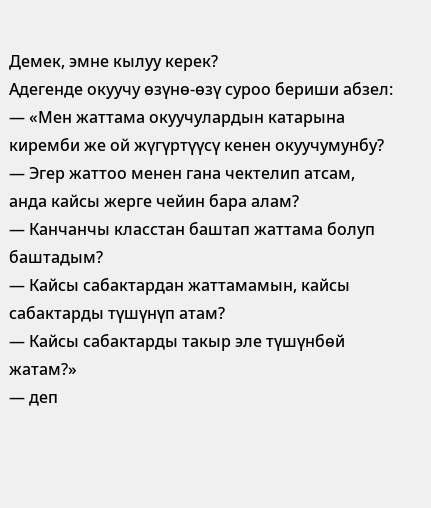Демек, эмне кылуу керек?
Адегенде окуучу өзүнө-өзү суроо бериши абзел:
— «Мен жаттама окуучулардын катарына киремби же ой жүгүртүүсү кенен окуучумунбу?
— Эгер жаттоо менен гана чектелип атсам, анда кайсы жерге чейин бара алам?
— Канчанчы класстан баштап жаттама болуп баштадым?
— Кайсы сабактардан жаттамамын, кайсы сабактарды түшүнүп атам?
— Кайсы сабактарды такыр эле түшүнбөй жатам?»
— деп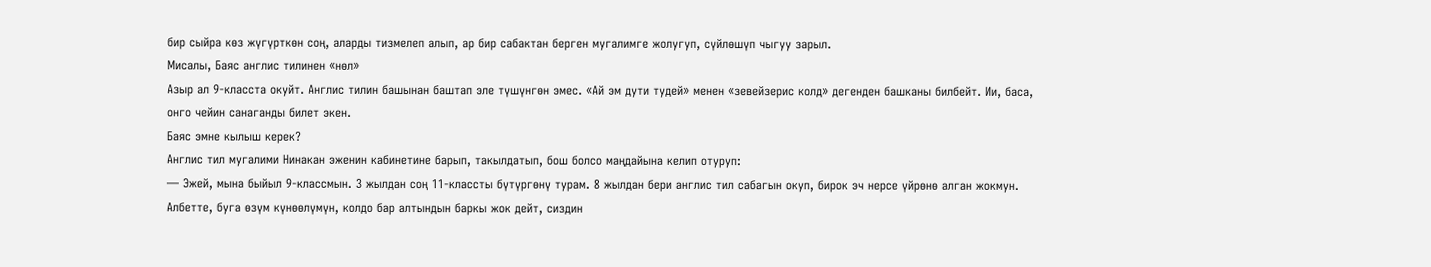бир сыйра көз жүгүрткөн соң, аларды тизмелеп алып, ар бир сабактан берген мугалимге жолугуп, сүйлөшүп чыгуу зарыл.
Мисалы, Баяс англис тилинен «нөл»
Азыр ал 9-класста окуйт. Англис тилин башынан баштап эле түшүнгөн эмес. «Ай эм дути тудей» менен «зевейзерис колд» дегенден башканы билбейт. Ии, баса, онго чейин санаганды билет экен.
Баяс эмне кылыш керек?
Англис тил мугалими Нинакан эженин кабинетине барып, такылдатып, бош болсо маңдайына келип отуруп:
— Эжей, мына быйыл 9-классмын. 3 жылдан соң 11-классты бүтүргөнү турам. 8 жылдан бери англис тил сабагын окуп, бирок эч нерсе үйрөнө алган жокмун. Албетте, буга өзүм күнөөлүмүн, колдо бар алтындын баркы жок дейт, сиздин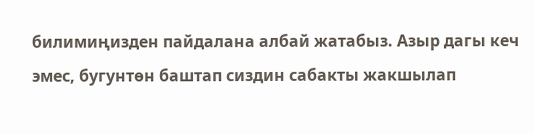билимиңизден пайдалана албай жатабыз. Азыр дагы кеч эмес, бугунтөн баштап сиздин сабакты жакшылап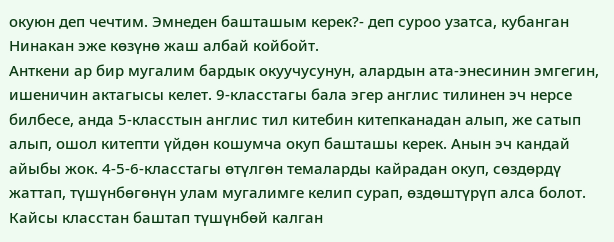окуюн деп чечтим. Эмнеден башташым керек?- деп суроо узатса, кубанган Нинакан эже көзүнө жаш албай койбойт.
Анткени ар бир мугалим бардык окуучусунун, алардын ата-энесинин эмгегин, ишеничин актагысы келет. 9-класстагы бала эгер англис тилинен эч нерсе билбесе, анда 5-класстын англис тил китебин китепканадан алып, же сатып алып, ошол китепти үйдөн кошумча окуп башташы керек. Анын эч кандай айыбы жок. 4-5-6-класстагы өтүлгөн темаларды кайрадан окуп, сөздөрдү жаттап, түшүнбөгөнүн улам мугалимге келип сурап, өздөштүрүп алса болот.
Кайсы класстан баштап түшүнбөй калган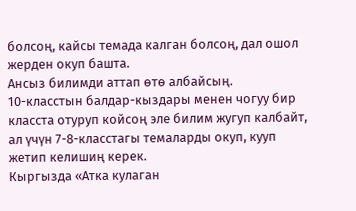болсоң, кайсы темада калган болсоң, дал ошол жерден окуп башта.
Ансыз билимди аттап өтө албайсың.
10-класстын балдар-кыздары менен чогуу бир класста отуруп койсоң эле билим жугуп калбайт, ал үчүн 7-8-класстагы темаларды окуп, кууп жетип келишиң керек.
Кыргызда «Атка кулаган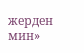жерден мин»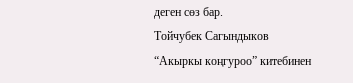деген сөз бар.
Тойчубек Сагындыков
“Акыркы коңгуроо” китебинен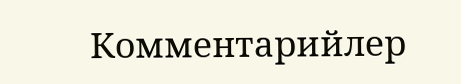Комментарийлер